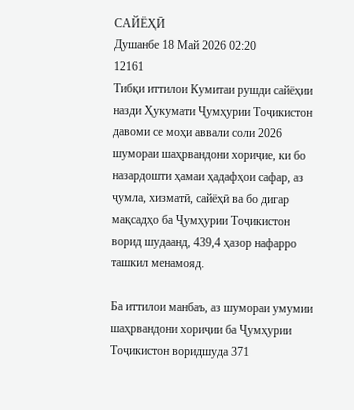САЙЁҲӢ
Душанбе 18 Май 2026 02:20
12161
Тибқи иттилои Кумитаи рушди сайёҳии назди Ҳукумати Ҷумҳурии Тоҷикистон давоми се моҳи аввали соли 2026 шумораи шаҳрвандони хориҷие, ки бо назардошти ҳамаи ҳадафҳои сафар, аз ҷумла, хизматӣ, сайёҳӣ ва бо дигар мақсадҳо ба Ҷумҳурии Тоҷикистон ворид шудаанд, 439,4 ҳазор нафарро ташкил менамояд.

Ба иттилои манбаъ, аз шумораи умумии шаҳрвандони хориҷии ба Ҷумҳурии Тоҷикистон воридшуда 371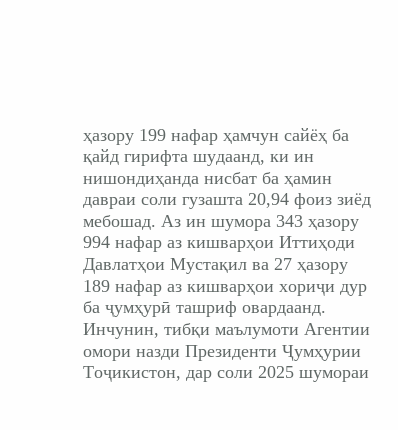ҳазору 199 нафар ҳамчун сайёҳ ба қайд гирифта шудаанд, ки ин нишондиҳанда нисбат ба ҳамин давраи соли гузашта 20,94 фоиз зиёд мебошад. Аз ин шумора 343 ҳазору 994 нафар аз кишварҳои Иттиҳоди Давлатҳои Мустақил ва 27 ҳазору 189 нафар аз кишварҳои хориҷи дур ба ҷумҳурӣ ташриф овардаанд.
Инчунин, тибқи маълумоти Агентии омори назди Президенти Ҷумҳурии Тоҷикистон, дар соли 2025 шумораи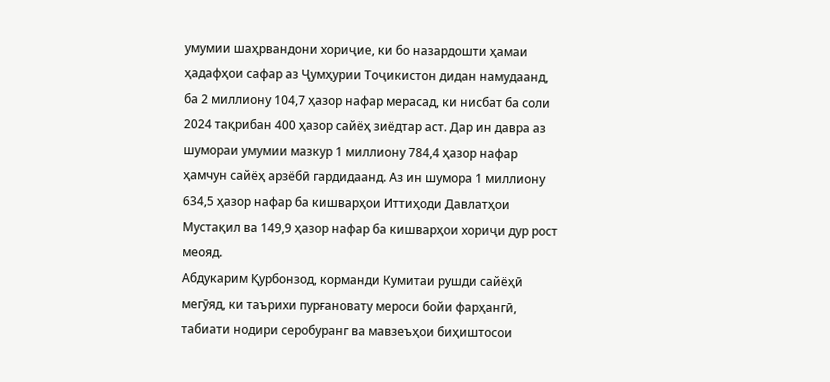умумии шаҳрвандони хориҷие, ки бо назардошти ҳамаи ҳадафҳои сафар аз Ҷумҳурии Тоҷикистон дидан намудаанд, ба 2 миллиону 104,7 ҳазор нафар мерасад, ки нисбат ба соли 2024 тақрибан 400 ҳазор сайёҳ зиёдтар аст. Дар ин давра аз шумораи умумии мазкур 1 миллиону 784,4 ҳазор нафар ҳамчун сайёҳ арзёбӣ гардидаанд. Аз ин шумора 1 миллиону 634,5 ҳазор нафар ба кишварҳои Иттиҳоди Давлатҳои Мустақил ва 149,9 ҳазор нафар ба кишварҳои хориҷи дур рост меояд.
Абдукарим Қурбонзод, корманди Кумитаи рушди сайёҳӣ мегӯяд, ки таърихи пурғановату мероси бойи фарҳангӣ, табиати нодири серобуранг ва мавзеъҳои биҳиштосои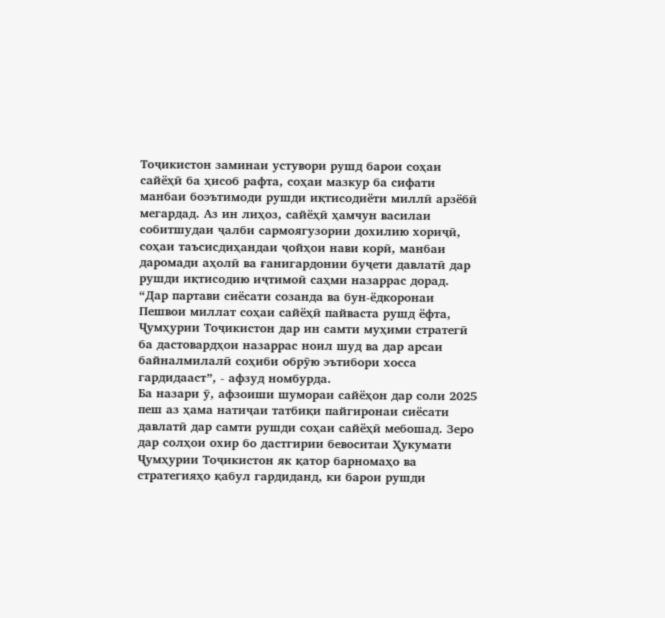Тоҷикистон заминаи устувори рушд барои соҳаи сайёҳӣ ба ҳисоб рафта, соҳаи мазкур ба сифати манбаи боэътимоди рушди иқтисодиёти миллӣ арзёбӣ мегардад. Аз ин лиҳоз, сайёҳӣ ҳамчун василаи собитшудаи ҷалби сармоягузории дохилию хориҷӣ, соҳаи таъсисдиҳандаи ҷойҳои нави корӣ, манбаи даромади аҳолӣ ва ғанигардонии буҷети давлатӣ дар рушди иқтисодию иҷтимоӣ саҳми назаррас дорад.
“Дар партави сиёсати созанда ва бун-ёдкоронаи Пешвои миллат соҳаи сайёҳӣ пайваста рушд ёфта, Ҷумҳурии Тоҷикистон дар ин самти муҳими стратегӣ ба дастовардҳои назаррас ноил шуд ва дар арсаи байналмилалӣ соҳиби обрӯю эътибори хосса гардидааст”, - афзуд номбурда.
Ба назари ӯ, афзоиши шумораи сайёҳон дар соли 2025 пеш аз ҳама натиҷаи татбиқи пайгиронаи сиёсати давлатӣ дар самти рушди соҳаи сайёҳӣ мебошад. Зеро дар солҳои охир бо дастгирии бевоситаи Ҳукумати Ҷумҳурии Тоҷикистон як қатор барномаҳо ва стратегияҳо қабул гардиданд, ки барои рушди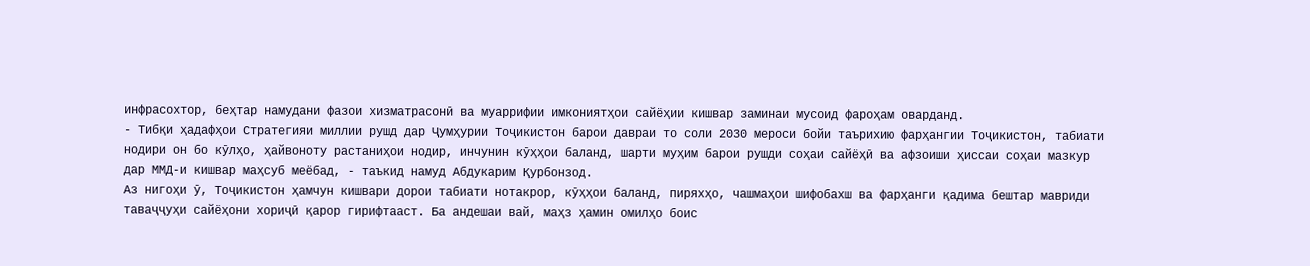инфрасохтор, беҳтар намудани фазои хизматрасонӣ ва муаррифии имкониятҳои сайёҳии кишвар заминаи мусоид фароҳам оварданд.
- Тибқи ҳадафҳои Стратегияи миллии рушд дар Ҷумҳурии Тоҷикистон барои давраи то соли 2030 мероси бойи таърихию фарҳангии Тоҷикистон, табиати нодири он бо кӯлҳо, ҳайвоноту растаниҳои нодир, инчунин кӯҳҳои баланд, шарти муҳим барои рушди соҳаи сайёҳӣ ва афзоиши ҳиссаи соҳаи мазкур дар ММД-и кишвар маҳсуб меёбад, - таъкид намуд Абдукарим Қурбонзод.
Аз нигоҳи ӯ, Тоҷикистон ҳамчун кишвари дорои табиати нотакрор, кӯҳҳои баланд, пиряхҳо, чашмаҳои шифобахш ва фарҳанги қадима бештар мавриди таваҷҷуҳи сайёҳони хориҷӣ қарор гирифтааст. Ба андешаи вай, маҳз ҳамин омилҳо боис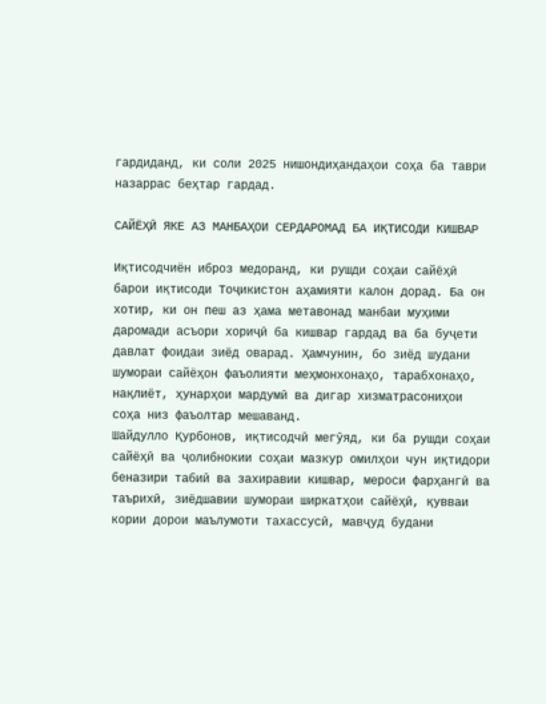гардиданд, ки соли 2025 нишондиҳандаҳои соҳа ба таври назаррас беҳтар гардад.

САЙЁҲӢ ЯКЕ АЗ МАНБАҲОИ СЕРДАРОМАД БА ИҚТИСОДИ КИШВАР

Иқтисодчиён иброз медоранд, ки рушди соҳаи сайёҳӣ барои иқтисоди Тоҷикистон аҳамияти калон дорад. Ба он хотир, ки он пеш аз ҳама метавонад манбаи муҳими даромади асъори хориҷӣ ба кишвар гардад ва ба буҷети давлат фоидаи зиёд оварад. Ҳамчунин, бо зиёд шудани шумораи сайёҳон фаъолияти меҳмонхонаҳо, тарабхонаҳо, нақлиёт, ҳунарҳои мардумӣ ва дигар хизматрасониҳои соҳа низ фаъолтар мешаванд.
Шайдулло Қурбонов, иқтисодчӣ мегӯяд, ки ба рушди соҳаи сайёҳӣ ва ҷолибнокии соҳаи мазкур омилҳои чун иқтидори беназири табиӣ ва захиравии кишвар, мероси фарҳангӣ ва таърихӣ, зиёдшавии шумораи ширкатҳои сайёҳӣ, қувваи кории дорои маълумоти тахассусӣ, мавҷуд будани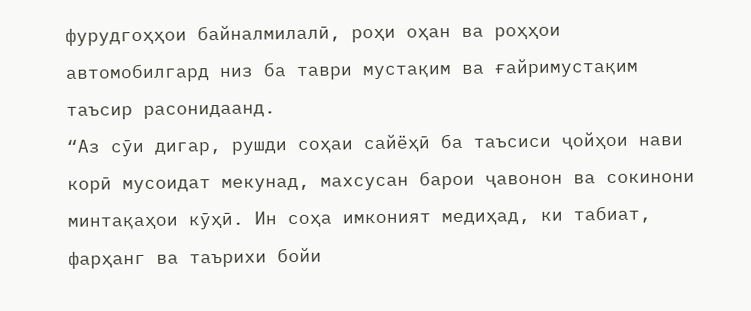фурудгоҳҳои байналмилалӣ, роҳи оҳан ва роҳҳои автомобилгард низ ба таври мустақим ва ғайримустақим таъсир расонидаанд.
“Аз сӯи дигар, рушди соҳаи сайёҳӣ ба таъсиси ҷойҳои нави корӣ мусоидат мекунад, махсусан барои ҷавонон ва сокинони минтақаҳои кӯҳӣ. Ин соҳа имконият медиҳад, ки табиат, фарҳанг ва таърихи бойи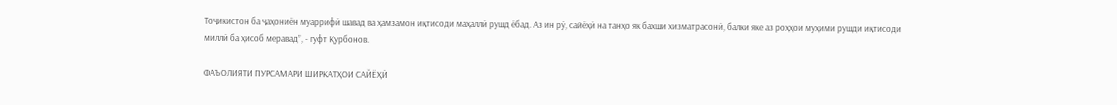Тоҷикистон ба ҷаҳониён муаррифӣ шавад ва ҳамзамон иқтисоди маҳаллӣ рушд ёбад. Аз ин рӯ, сайёҳӣ на танҳо як бахши хизматрасонӣ, балки яке аз роҳҳои муҳими рушди иқтисоди миллӣ ба ҳисоб меравад”, - гуфт Қурбонов.

ФАЪОЛИЯТИ ПУРСАМАРИ ШИРКАТҲОИ САЙЁҲӢ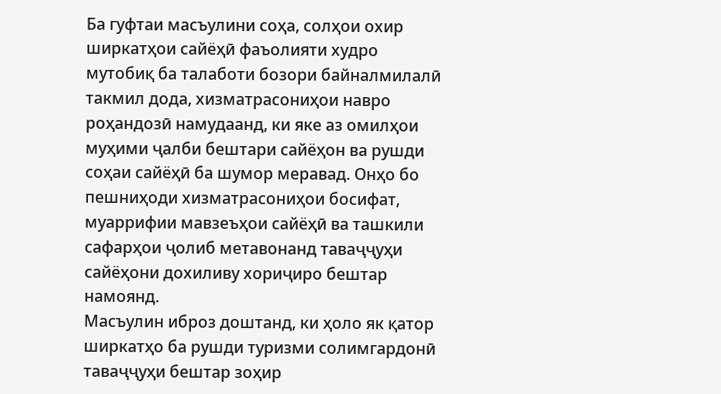Ба гуфтаи масъулини соҳа, солҳои охир ширкатҳои сайёҳӣ фаъолияти худро мутобиқ ба талаботи бозори байналмилалӣ такмил дода, хизматрасониҳои навро роҳандозӣ намудаанд, ки яке аз омилҳои муҳими ҷалби бештари сайёҳон ва рушди соҳаи сайёҳӣ ба шумор меравад. Онҳо бо пешниҳоди хизматрасониҳои босифат, муаррифии мавзеъҳои сайёҳӣ ва ташкили сафарҳои ҷолиб метавонанд таваҷҷуҳи сайёҳони дохиливу хориҷиро бештар намоянд.
Масъулин иброз доштанд, ки ҳоло як қатор ширкатҳо ба рушди туризми солимгардонӣ таваҷҷуҳи бештар зоҳир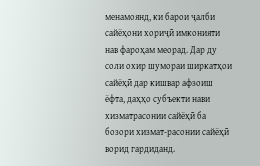менамоянд, ки барои ҷалби сайёҳони хориҷӣ имконияти нав фароҳам меорад. Дар ду соли охир шумораи ширкатҳои сайёҳӣ дар кишвар афзоиш ёфта, даҳҳо субъекти нави хизматрасонии сайёҳӣ ба бозори хизмат-расонии сайёҳӣ ворид гардиданд.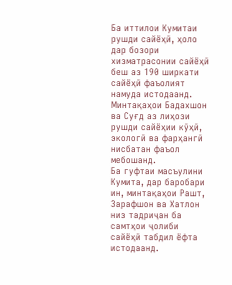Ба иттилои Кумитаи рушди сайёҳӣ, ҳоло дар бозори хизматрасонии сайёҳӣ беш аз 190 ширкати сайёҳӣ фаъолият намуда истодаанд. Минтақаҳои Бадахшон ва Суғд аз лиҳози рушди сайёҳии кӯҳӣ, экологӣ ва фарҳангӣ нисбатан фаъол мебошанд.
Ба гуфтаи масъулини Кумита, дар баробари ин, минтақаҳои Рашт, Зарафшон ва Хатлон низ тадриҷан ба самтҳои ҷолиби сайёҳӣ табдил ёфта истодаанд.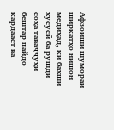Афзоиши шумораи ширкатҳо нишон медиҳад, ки бахши хусусӣ ба рушди соҳа таваҷҷуҳи бештар пайдо кардааст ва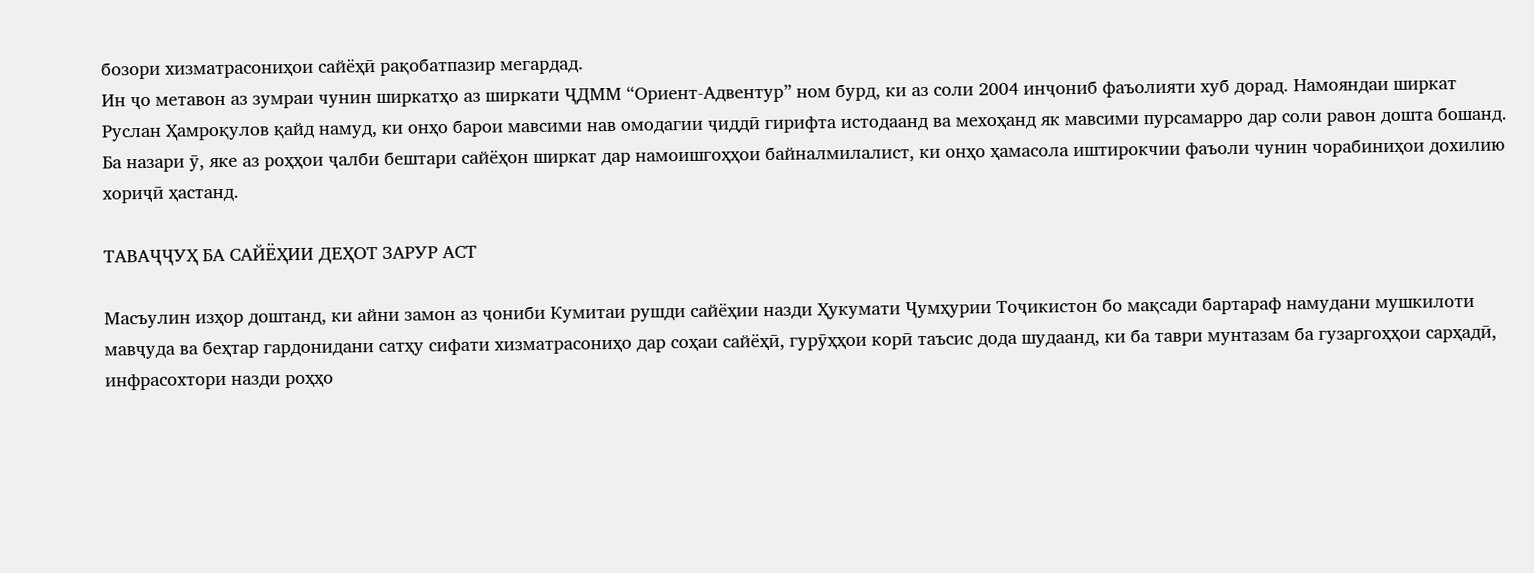бозори хизматрасониҳои сайёҳӣ рақобатпазир мегардад.
Ин ҷо метавон аз зумраи чунин ширкатҳо аз ширкати ҶДММ “Ориент-Адвентур” ном бурд, ки аз соли 2004 инҷониб фаъолияти хуб дорад. Намояндаи ширкат Руслан Ҳамроқулов қайд намуд, ки онҳо барои мавсими нав омодагии ҷиддӣ гирифта истодаанд ва мехоҳанд як мавсими пурсамарро дар соли равон дошта бошанд.
Ба назари ӯ, яке аз роҳҳои ҷалби бештари сайёҳон ширкат дар намоишгоҳҳои байналмилалист, ки онҳо ҳамасола иштирокчии фаъоли чунин чорабиниҳои дохилию хориҷӣ ҳастанд.

ТАВАҶҶУҲ БА САЙЁҲИИ ДЕҲОТ ЗАРУР АСТ

Масъулин изҳор доштанд, ки айни замон аз ҷониби Кумитаи рушди сайёҳии назди Ҳукумати Ҷумҳурии Тоҷикистон бо мақсади бартараф намудани мушкилоти мавҷуда ва беҳтар гардонидани сатҳу сифати хизматрасониҳо дар соҳаи сайёҳӣ, гурӯҳҳои корӣ таъсис дода шудаанд, ки ба таври мунтазам ба гузаргоҳҳои сарҳадӣ, инфрасохтори назди роҳҳо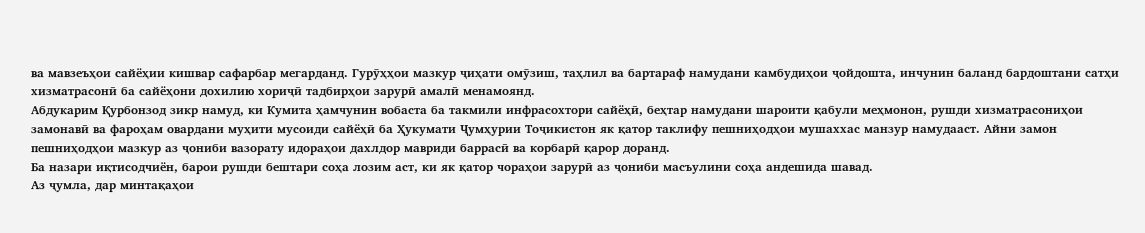ва мавзеъҳои сайёҳии кишвар сафарбар мегарданд. Гурӯҳҳои мазкур ҷиҳати омӯзиш, таҳлил ва бартараф намудани камбудиҳои ҷойдошта, инчунин баланд бардоштани сатҳи хизматрасонӣ ба сайёҳони дохилию хориҷӣ тадбирҳои зарурӣ амалӣ менамоянд.
Абдукарим Қурбонзод зикр намуд, ки Кумита ҳамчунин вобаста ба такмили инфрасохтори сайёҳӣ, беҳтар намудани шароити қабули меҳмонон, рушди хизматрасониҳои замонавӣ ва фароҳам овардани муҳити мусоиди сайёҳӣ ба Ҳукумати Ҷумҳурии Тоҷикистон як қатор таклифу пешниҳодҳои мушаххас манзур намудааст. Айни замон пешниҳодҳои мазкур аз ҷониби вазорату идораҳои дахлдор мавриди баррасӣ ва корбарӣ қарор доранд.
Ба назари иқтисодчиён, барои рушди бештари соҳа лозим аст, ки як қатор чораҳои зарурӣ аз ҷониби масъулини соҳа андешида шавад.
Аз ҷумла, дар минтақаҳои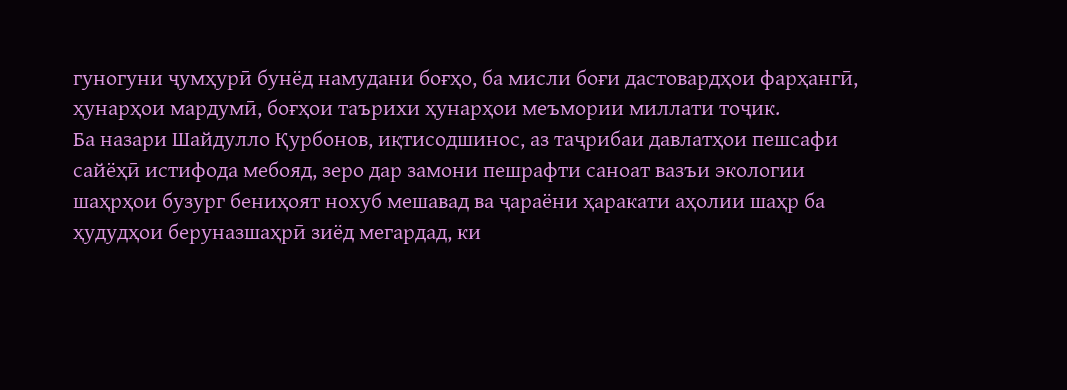гуногуни ҷумҳурӣ бунёд намудани боғҳо, ба мисли боғи дастовардҳои фарҳангӣ, ҳунарҳои мардумӣ, боғҳои таърихи ҳунарҳои меъмории миллати тоҷик.
Ба назари Шайдулло Қурбонов, иқтисодшинос, аз таҷрибаи давлатҳои пешсафи сайёҳӣ истифода мебояд, зеро дар замони пешрафти саноат вазъи экологии шаҳрҳои бузург бениҳоят нохуб мешавад ва ҷараёни ҳаракати аҳолии шаҳр ба ҳудудҳои беруназшаҳрӣ зиёд мегардад, ки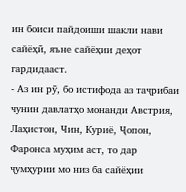ин боиси пайдоиши шакли нави сайёҳӣ, яъне сайёҳии деҳот гардидааст.
- Аз ин рӯ, бо истифода аз таҷрибаи чунин давлатҳо монанди Австрия, Лаҳистон, Чин, Куриё, Ҷопон, Фаронса муҳим аст, то дар ҷумҳурии мо низ ба сайёҳии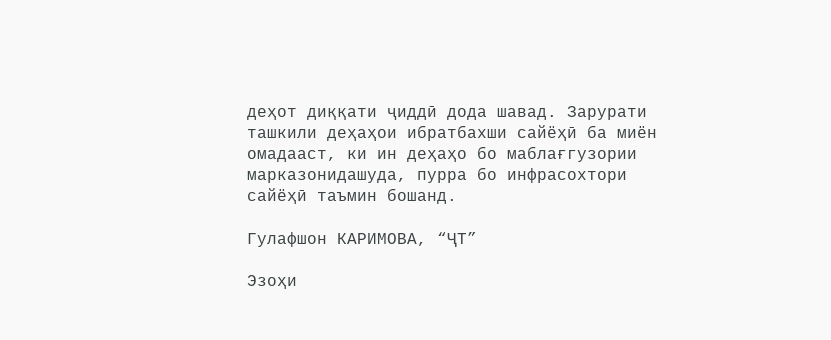деҳот диққати ҷиддӣ дода шавад. Зарурати ташкили деҳаҳои ибратбахши сайёҳӣ ба миён омадааст, ки ин деҳаҳо бо маблағгузории марказонидашуда, пурра бо инфрасохтори сайёҳӣ таъмин бошанд.

Гулафшон КАРИМОВА, “ҶТ”

Эзоҳи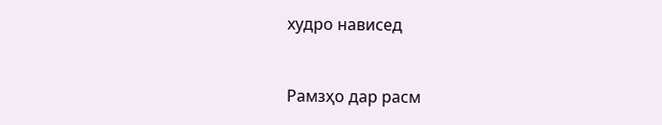худро нависед



Рамзҳо дар расм